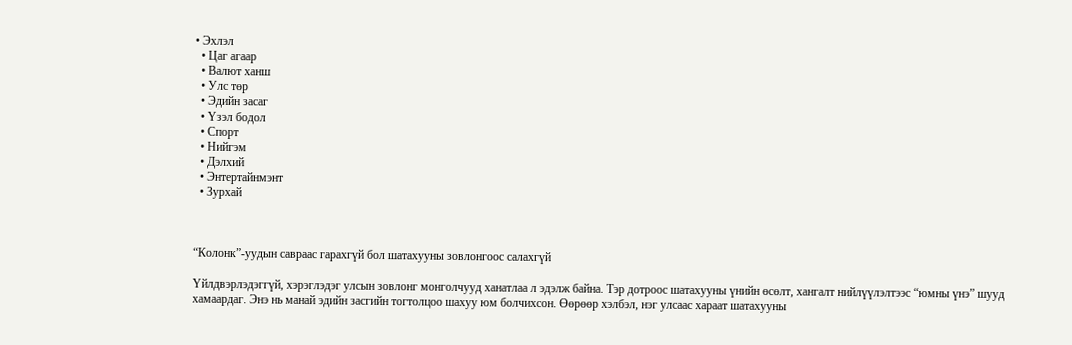• Эхлэл
  • Цаг агаар
  • Валют ханш
  • Улс төр
  • Эдийн засаг
  • Үзэл бодол
  • Спорт
  • Нийгэм
  • Дэлхий
  • Энтертайнмэнт
  • Зурхай



“Колонк”-уудын савраас гарахгүй бол шатахууны зовлонгоос салахгүй

Үйлдвэрлэдэггүй, хэрэглэдэг улсын зовлонг монголчууд ханатлаа л эдэлж байна. Тэр дотроос шатахууны үнийн өсөлт, хангалт нийлүүлэлтээс “юмны үнэ” шууд хамаардаг. Энэ нь манай эдийн засгийн тогтолцоо шахуу юм болчихсон. Өөрөөр хэлбэл, нэг улсаас хараат шатахууны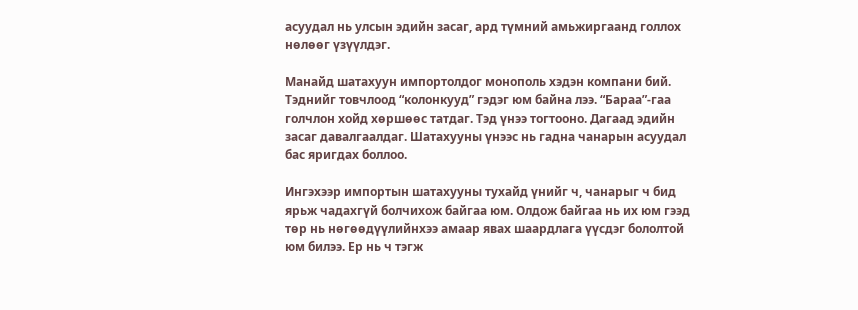асуудал нь улсын эдийн засаг, ард түмний амьжиргаанд голлох нөлөөг үзүүлдэг.

Манайд шатахуун импортолдог монополь хэдэн компани бий. Тэднийг товчлоод “колонкууд” гэдэг юм байна лээ. “Бараа”-гаа голчлон хойд хөршөөс татдаг. Тэд үнээ тогтооно. Дагаад эдийн засаг давалгаалдаг. Шатахууны үнээс нь гадна чанарын асуудал бас яригдах боллоо.

Ингэхээр импортын шатахууны тухайд үнийг ч, чанарыг ч бид ярьж чадахгүй болчихож байгаа юм. Олдож байгаа нь их юм гээд төр нь нөгөөдүүлийнхээ амаар явах шаардлага үүсдэг бололтой юм билээ. Ер нь ч тэгж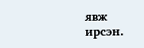явж ирсэн.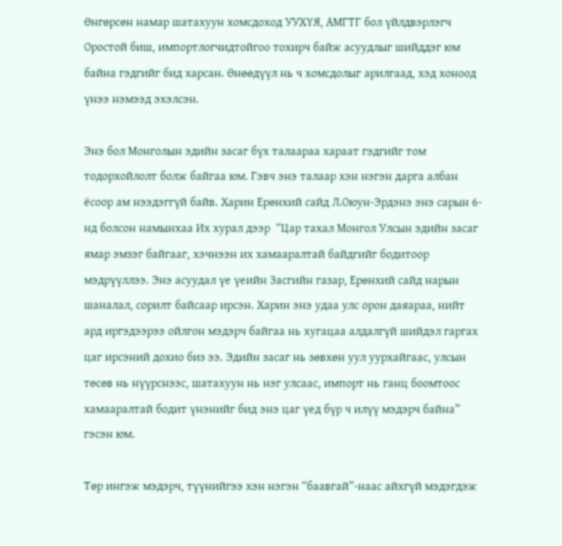Өнгөрсөн намар шатахуун хомсдоход УУХҮЯ, АМГТГ бол үйлдвэрлэгч Оростой биш, импортлогчидтойгоо тохирч байж асуудлыг шийддэг юм байна гэдгийг бид харсан. Өнөөдүүл нь ч хомсдолыг арилгаад, хэд хоноод үнээ нэмээд эхэлсэн.

Энэ бол Монголын эдийн засаг бүх талаараа хараат гэдгийг том тодорхойлолт болж байгаа юм. Гэвч энэ талаар хэн нэгэн дарга албан ёсоор ам нээдэггүй байв. Харин Ерөнхий сайд Л.Оюун-Эрдэнэ энэ сарын 6-нд болсон намынхаа Их хурал дээр  “Цар тахал Монгол Улсын эдийн засаг ямар эмзэг байгааг, хэчнээн их хамааралтай байдгийг бодитоор мэдрүүллээ. Энэ асуудал үе үеийн Засгийн газар, Ерөнхий сайд нарын шаналал, сорилт байсаар ирсэн. Харин энэ удаа улс орон даяараа, нийт ард иргэдээрээ ойлгон мэдэрч байгаа нь хугацаа алдалгүй шийдэл гаргах цаг ирсэний дохио биз ээ. Эдийн засаг нь зөвхөн уул уурхайгаас, улсын төсөв нь нүүрснээс, шатахуун нь нэг улсаас, импорт нь ганц боомтоос хамааралтай бодит үнэнийг бид энэ цаг үед бүр ч илүү мэдэрч байна” гэсэн юм.

Төр ингэж мэдэрч, түүнийгээ хэн нэгэн “баавгай”-наас айхгүй мэдэгдэж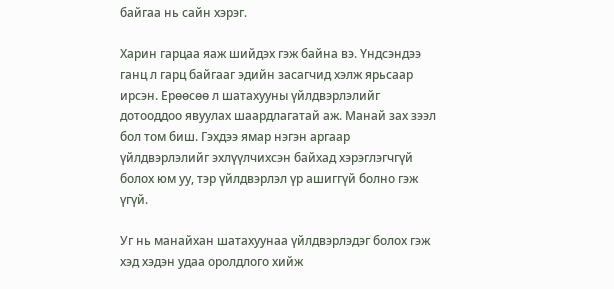байгаа нь сайн хэрэг.

Харин гарцаа яаж шийдэх гэж байна вэ. Үндсэндээ ганц л гарц байгааг эдийн засагчид хэлж ярьсаар ирсэн. Ерөөсөө л шатахууны үйлдвэрлэлийг дотооддоо явуулах шаардлагатай аж. Манай зах зээл бол том биш. Гэхдээ ямар нэгэн аргаар үйлдвэрлэлийг эхлүүлчихсэн байхад хэрэглэгчгүй болох юм уу, тэр үйлдвэрлэл үр ашиггүй болно гэж үгүй.

Уг нь манайхан шатахуунаа үйлдвэрлэдэг болох гэж хэд хэдэн удаа оролдлого хийж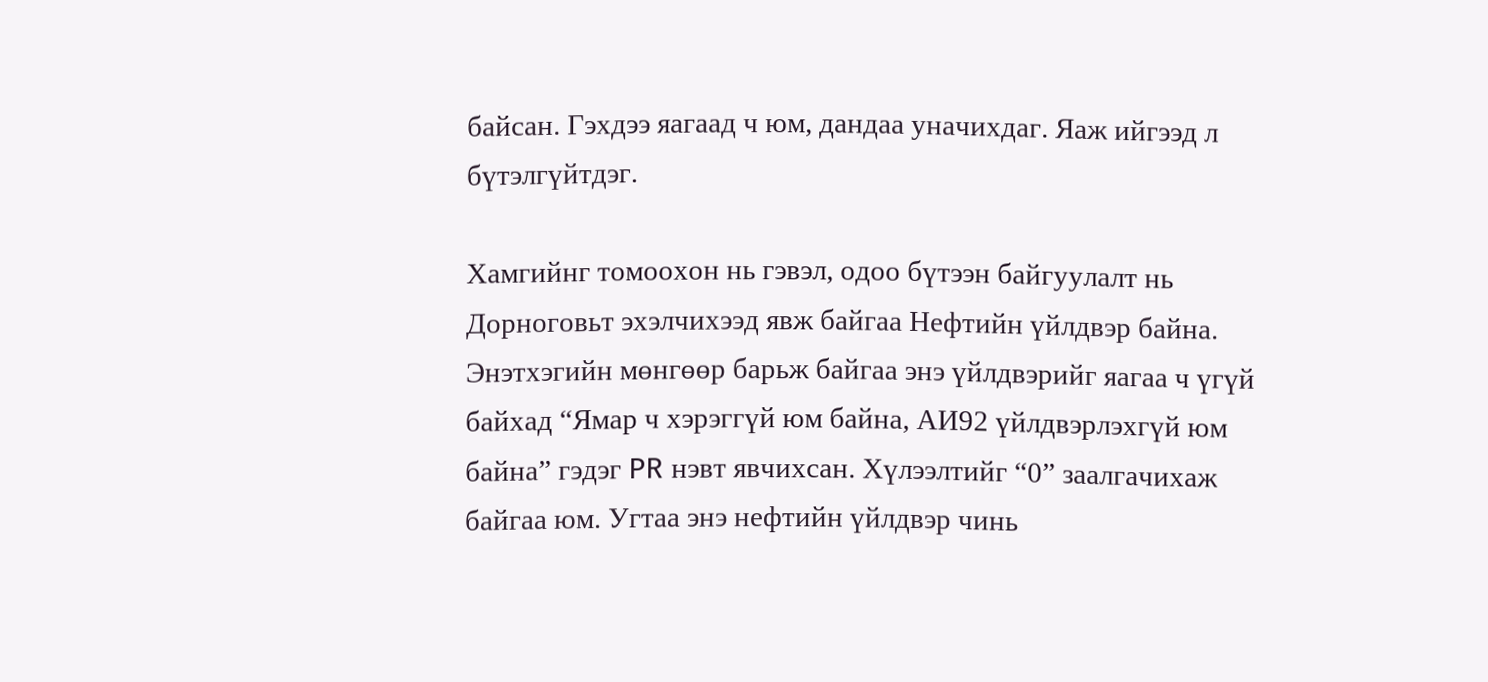байсан. Гэхдээ яагаад ч юм, дандаа уначихдаг. Яаж ийгээд л бүтэлгүйтдэг.

Хамгийнг томоохон нь гэвэл, одоо бүтээн байгуулалт нь Дорноговьт эхэлчихээд явж байгаа Нефтийн үйлдвэр байна. Энэтхэгийн мөнгөөр барьж байгаа энэ үйлдвэрийг яагаа ч үгүй байхад “Ямар ч хэрэггүй юм байна, АИ92 үйлдвэрлэхгүй юм байна” гэдэг PR нэвт явчихсан. Хүлээлтийг “0” заалгачихаж байгаа юм. Угтаа энэ нефтийн үйлдвэр чинь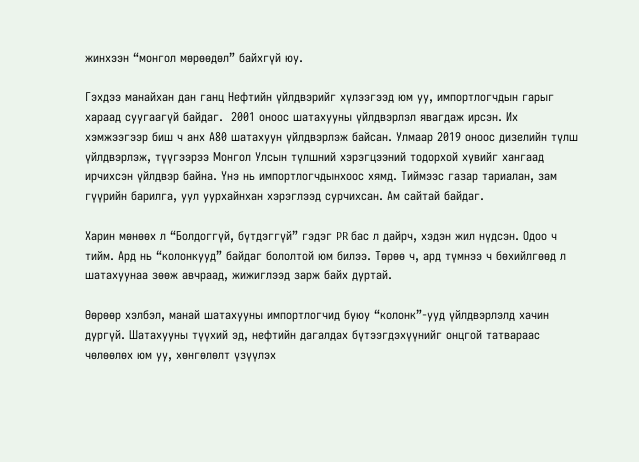жинхээн “монгол мөрөөдөл” байхгүй юу.

Гэхдээ манайхан дан ганц Нефтийн үйлдвэрийг хүлээгээд юм уу, импортлогчдын гарыг хараад суугаагүй байдаг.  2001 оноос шатахууны үйлдвэрлэл явагдаж ирсэн. Их хэмжээгээр биш ч анх А80 шатахуун үйлдвэрлэж байсан. Улмаар 2019 оноос дизелийн түлш үйлдвэрлэж, түүгээрээ Монгол Улсын түлшний хэрэгцээний тодорхой хувийг хангаад ирчихсэн үйлдвэр байна. Үнэ нь импортлогчдынхоос хямд. Тиймээс газар тариалан, зам гүүрийн барилга, уул уурхайнхан хэрэглээд сурчихсан. Ам сайтай байдаг.

Харин мөнөөх л “Болдоггүй, бүтдэггүй” гэдэг PR бас л дайрч, хэдэн жил нүдсэн. Одоо ч тийм. Ард нь “колонкууд” байдаг бололтой юм билээ. Төрөө ч, ард түмнээ ч бөхийлгөөд л шатахуунаа зөөж авчраад, жижиглээд зарж байх дуртай.

Өөрөөр хэлбэл, манай шатахууны импортлогчид буюу “колонк”-ууд үйлдвэрлэлд хачин дургүй. Шатахууны түүхий эд, нефтийн дагалдах бүтээгдэхүүнийг онцгой татвараас чөлөөлөх юм уу, хөнгөлөлт үзүүлэх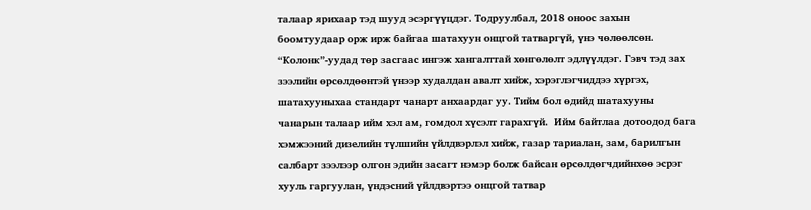талаар ярихаар тэд шууд эсэргүүцдэг. Тодруулбал, 2018 оноос захын боомтуудаар орж ирж байгаа шатахуун онцгой татваргүй, үнэ чөлөөлсөн. “Колонк”-уудад төр засгаас ингэж хангалттай хөнгөлөлт эдлүүлдэг. Гэвч тэд зах зээлийн өрсөлдөөнтэй үнээр худалдан авалт хийж, хэрэглэгчиддээ хүргэх, шатахууныхаа стандарт чанарт анхаардаг уу. Тийм бол өдийд шатахууны чанарын талаар ийм хэл ам, гомдол хүсэлт гарахгүй.  Ийм байтлаа дотоодод бага хэмжээний дизелийн түлшийн үйлдвэрлэл хийж, газар тариалан, зам, барилгын салбарт зээлээр олгон эдийн засагт нэмэр болж байсан өрсөлдөгчдийнхөө эсрэг хууль гаргуулан, үндэсний үйлдвэртээ онцгой татвар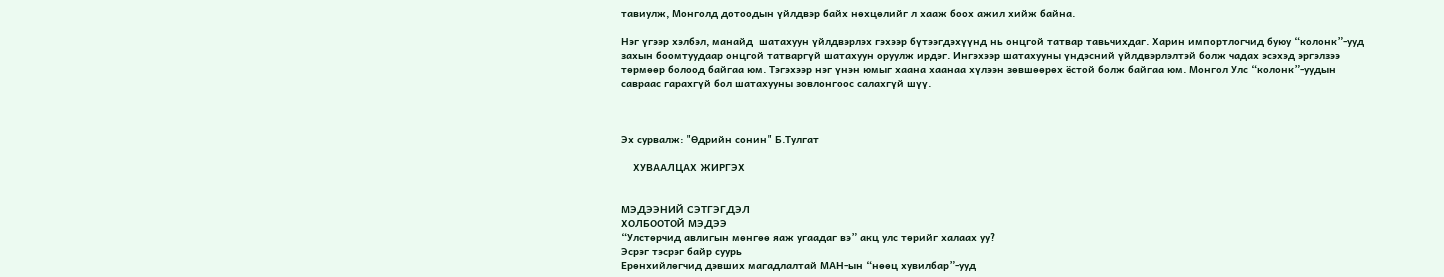тавиулж, Монголд дотоодын үйлдвэр байх нөхцөлийг л хааж боох ажил хийж байна.

Нэг үгээр хэлбэл, манайд  шатахуун үйлдвэрлэх гэхээр бүтээгдэхүүнд нь онцгой татвар тавьчихдаг. Харин импортлогчид буюу “колонк”-ууд захын боомтуудаар онцгой татваргүй шатахуун оруулж ирдэг. Ингэхээр шатахууны үндэсний үйлдвэрлэлтэй болж чадах эсэхэд эргэлзээ төрмөөр болоод байгаа юм. Тэгэхээр нэг үнэн юмыг хаана хаанаа хүлээн зөвшөөрөх ёстой болж байгаа юм. Монгол Улс “колонк”-уудын савраас гарахгүй бол шатахууны зовлонгоос салахгүй шүү.



Эх сурвалж: "Өдрийн сонин" Б.Тулгат

    ХУВААЛЦАХ ЖИРГЭХ


МЭДЭЭНИЙ СЭТГЭГДЭЛ
ХОЛБООТОЙ МЭДЭЭ
“Улстөрчид авлигын мөнгөө яаж угаадаг вэ” акц улс төрийг халаах уу?
Эсрэг тэсрэг байр суурь
Ерөнхийлөгчид дэвших магадлалтай МАН-ын “нөөц хувилбар”-ууд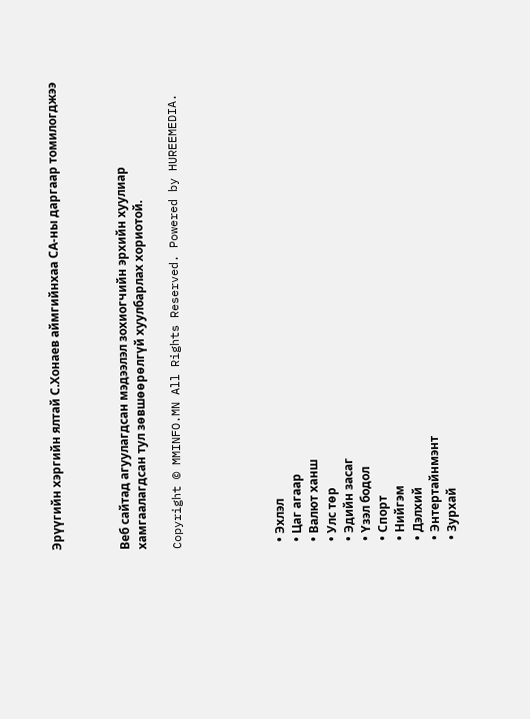Эрүүгийн хэргийн ялтай С.Хонаев аймгийнхаа СА-ны даргаар томилогджээ



Веб сайтад агуулагдсан мэдээлэл зохиогчийн эрхийн хуулиар хамгаалагдсан тул зөвшөөрөлгүй хуулбарлах хориотой.

Copyright © MMINFO.MN All Rights Reserved. Powered by HUREEMEDIA.





  • Эхлэл
  • Цаг агаар
  • Валют ханш
  • Улс төр
  • Эдийн засаг
  • Үзэл бодол
  • Спорт
  • Нийгэм
  • Дэлхий
  • Энтертайнмэнт
  • Зурхай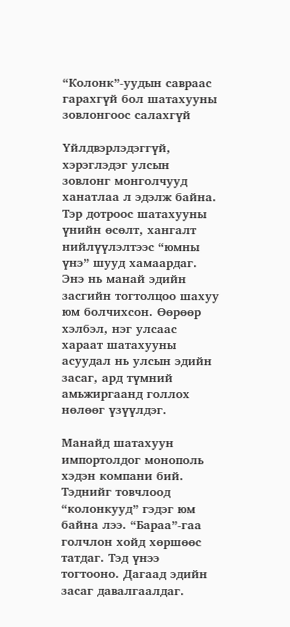“Колонк”-уудын савраас гарахгүй бол шатахууны зовлонгоос салахгүй

Үйлдвэрлэдэггүй, хэрэглэдэг улсын зовлонг монголчууд ханатлаа л эдэлж байна. Тэр дотроос шатахууны үнийн өсөлт, хангалт нийлүүлэлтээс “юмны үнэ” шууд хамаардаг. Энэ нь манай эдийн засгийн тогтолцоо шахуу юм болчихсон. Өөрөөр хэлбэл, нэг улсаас хараат шатахууны асуудал нь улсын эдийн засаг, ард түмний амьжиргаанд голлох нөлөөг үзүүлдэг.

Манайд шатахуун импортолдог монополь хэдэн компани бий. Тэднийг товчлоод “колонкууд” гэдэг юм байна лээ. “Бараа”-гаа голчлон хойд хөршөөс татдаг. Тэд үнээ тогтооно. Дагаад эдийн засаг давалгаалдаг.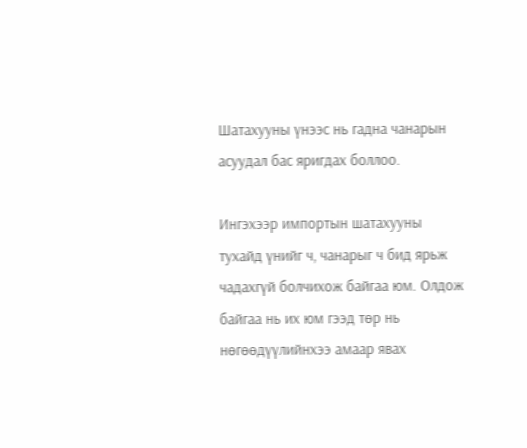Шатахууны үнээс нь гадна чанарын асуудал бас яригдах боллоо.

Ингэхээр импортын шатахууны тухайд үнийг ч, чанарыг ч бид ярьж чадахгүй болчихож байгаа юм. Олдож байгаа нь их юм гээд төр нь нөгөөдүүлийнхээ амаар явах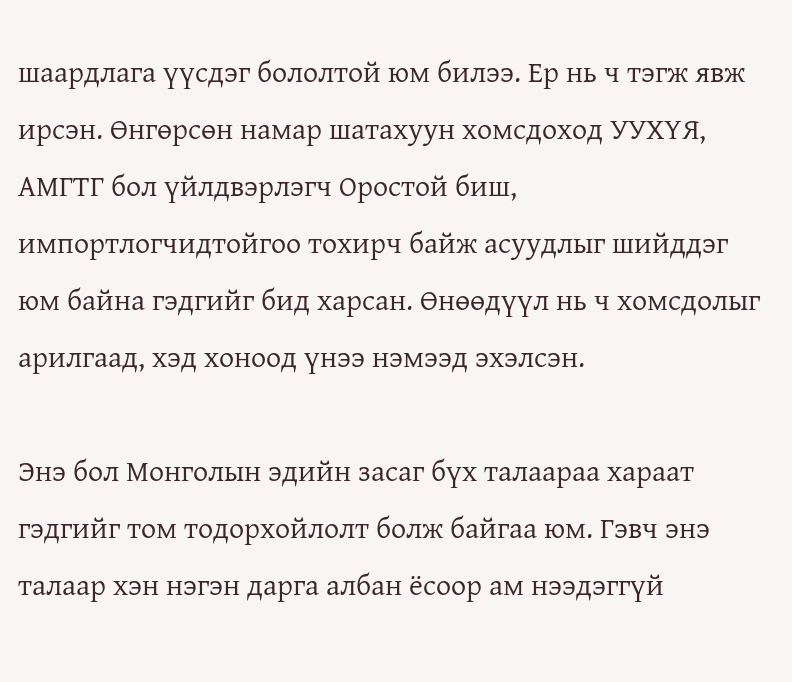шаардлага үүсдэг бололтой юм билээ. Ер нь ч тэгж явж ирсэн. Өнгөрсөн намар шатахуун хомсдоход УУХҮЯ, АМГТГ бол үйлдвэрлэгч Оростой биш, импортлогчидтойгоо тохирч байж асуудлыг шийддэг юм байна гэдгийг бид харсан. Өнөөдүүл нь ч хомсдолыг арилгаад, хэд хоноод үнээ нэмээд эхэлсэн.

Энэ бол Монголын эдийн засаг бүх талаараа хараат гэдгийг том тодорхойлолт болж байгаа юм. Гэвч энэ талаар хэн нэгэн дарга албан ёсоор ам нээдэггүй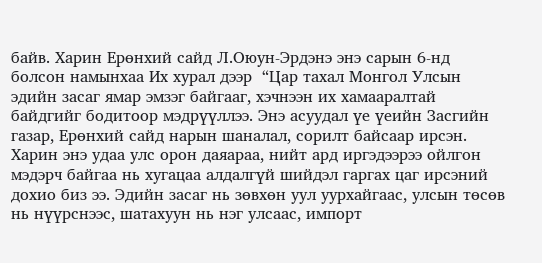байв. Харин Ерөнхий сайд Л.Оюун-Эрдэнэ энэ сарын 6-нд болсон намынхаа Их хурал дээр  “Цар тахал Монгол Улсын эдийн засаг ямар эмзэг байгааг, хэчнээн их хамааралтай байдгийг бодитоор мэдрүүллээ. Энэ асуудал үе үеийн Засгийн газар, Ерөнхий сайд нарын шаналал, сорилт байсаар ирсэн. Харин энэ удаа улс орон даяараа, нийт ард иргэдээрээ ойлгон мэдэрч байгаа нь хугацаа алдалгүй шийдэл гаргах цаг ирсэний дохио биз ээ. Эдийн засаг нь зөвхөн уул уурхайгаас, улсын төсөв нь нүүрснээс, шатахуун нь нэг улсаас, импорт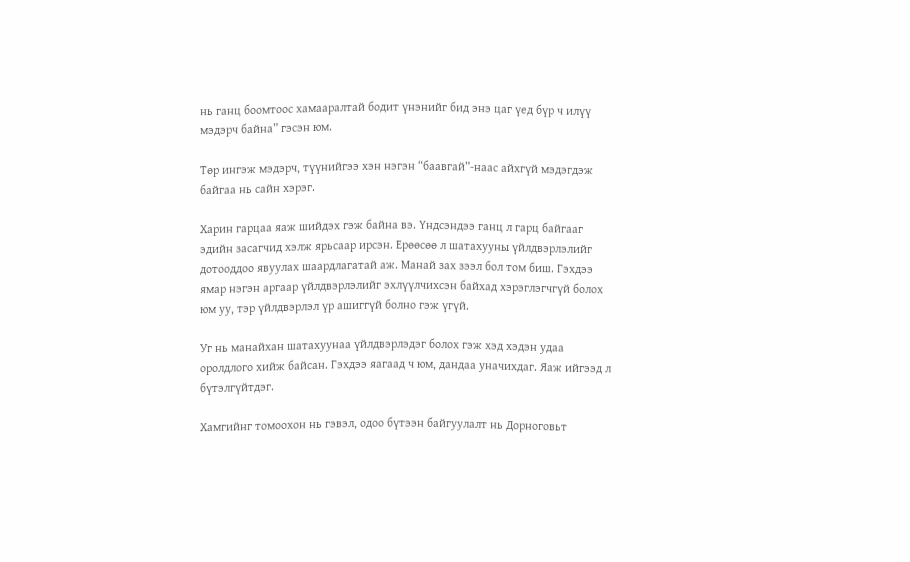нь ганц боомтоос хамааралтай бодит үнэнийг бид энэ цаг үед бүр ч илүү мэдэрч байна” гэсэн юм.

Төр ингэж мэдэрч, түүнийгээ хэн нэгэн “баавгай”-наас айхгүй мэдэгдэж байгаа нь сайн хэрэг.

Харин гарцаа яаж шийдэх гэж байна вэ. Үндсэндээ ганц л гарц байгааг эдийн засагчид хэлж ярьсаар ирсэн. Ерөөсөө л шатахууны үйлдвэрлэлийг дотооддоо явуулах шаардлагатай аж. Манай зах зээл бол том биш. Гэхдээ ямар нэгэн аргаар үйлдвэрлэлийг эхлүүлчихсэн байхад хэрэглэгчгүй болох юм уу, тэр үйлдвэрлэл үр ашиггүй болно гэж үгүй.

Уг нь манайхан шатахуунаа үйлдвэрлэдэг болох гэж хэд хэдэн удаа оролдлого хийж байсан. Гэхдээ яагаад ч юм, дандаа уначихдаг. Яаж ийгээд л бүтэлгүйтдэг.

Хамгийнг томоохон нь гэвэл, одоо бүтээн байгуулалт нь Дорноговьт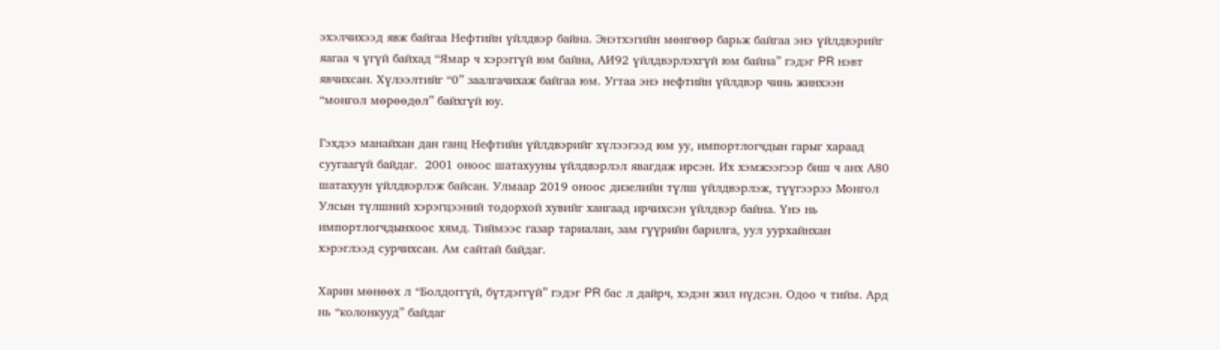эхэлчихээд явж байгаа Нефтийн үйлдвэр байна. Энэтхэгийн мөнгөөр барьж байгаа энэ үйлдвэрийг яагаа ч үгүй байхад “Ямар ч хэрэггүй юм байна, АИ92 үйлдвэрлэхгүй юм байна” гэдэг PR нэвт явчихсан. Хүлээлтийг “0” заалгачихаж байгаа юм. Угтаа энэ нефтийн үйлдвэр чинь жинхээн “монгол мөрөөдөл” байхгүй юу.

Гэхдээ манайхан дан ганц Нефтийн үйлдвэрийг хүлээгээд юм уу, импортлогчдын гарыг хараад суугаагүй байдаг.  2001 оноос шатахууны үйлдвэрлэл явагдаж ирсэн. Их хэмжээгээр биш ч анх А80 шатахуун үйлдвэрлэж байсан. Улмаар 2019 оноос дизелийн түлш үйлдвэрлэж, түүгээрээ Монгол Улсын түлшний хэрэгцээний тодорхой хувийг хангаад ирчихсэн үйлдвэр байна. Үнэ нь импортлогчдынхоос хямд. Тиймээс газар тариалан, зам гүүрийн барилга, уул уурхайнхан хэрэглээд сурчихсан. Ам сайтай байдаг.

Харин мөнөөх л “Болдоггүй, бүтдэггүй” гэдэг PR бас л дайрч, хэдэн жил нүдсэн. Одоо ч тийм. Ард нь “колонкууд” байдаг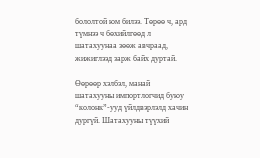бололтой юм билээ. Төрөө ч, ард түмнээ ч бөхийлгөөд л шатахуунаа зөөж авчраад, жижиглээд зарж байх дуртай.

Өөрөөр хэлбэл, манай шатахууны импортлогчид буюу “колонк”-ууд үйлдвэрлэлд хачин дургүй. Шатахууны түүхий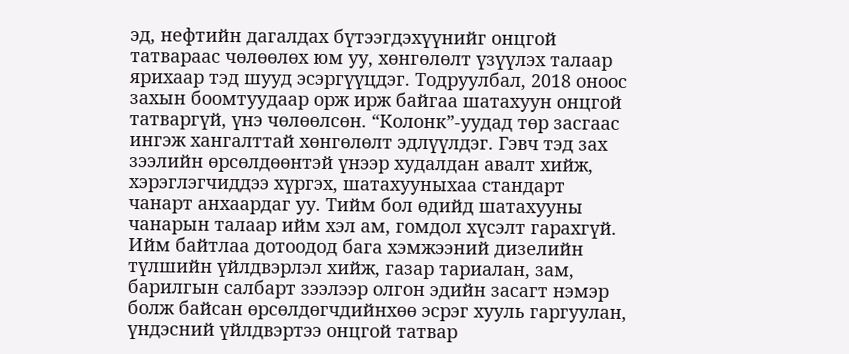эд, нефтийн дагалдах бүтээгдэхүүнийг онцгой татвараас чөлөөлөх юм уу, хөнгөлөлт үзүүлэх талаар ярихаар тэд шууд эсэргүүцдэг. Тодруулбал, 2018 оноос захын боомтуудаар орж ирж байгаа шатахуун онцгой татваргүй, үнэ чөлөөлсөн. “Колонк”-уудад төр засгаас ингэж хангалттай хөнгөлөлт эдлүүлдэг. Гэвч тэд зах зээлийн өрсөлдөөнтэй үнээр худалдан авалт хийж, хэрэглэгчиддээ хүргэх, шатахууныхаа стандарт чанарт анхаардаг уу. Тийм бол өдийд шатахууны чанарын талаар ийм хэл ам, гомдол хүсэлт гарахгүй.  Ийм байтлаа дотоодод бага хэмжээний дизелийн түлшийн үйлдвэрлэл хийж, газар тариалан, зам, барилгын салбарт зээлээр олгон эдийн засагт нэмэр болж байсан өрсөлдөгчдийнхөө эсрэг хууль гаргуулан, үндэсний үйлдвэртээ онцгой татвар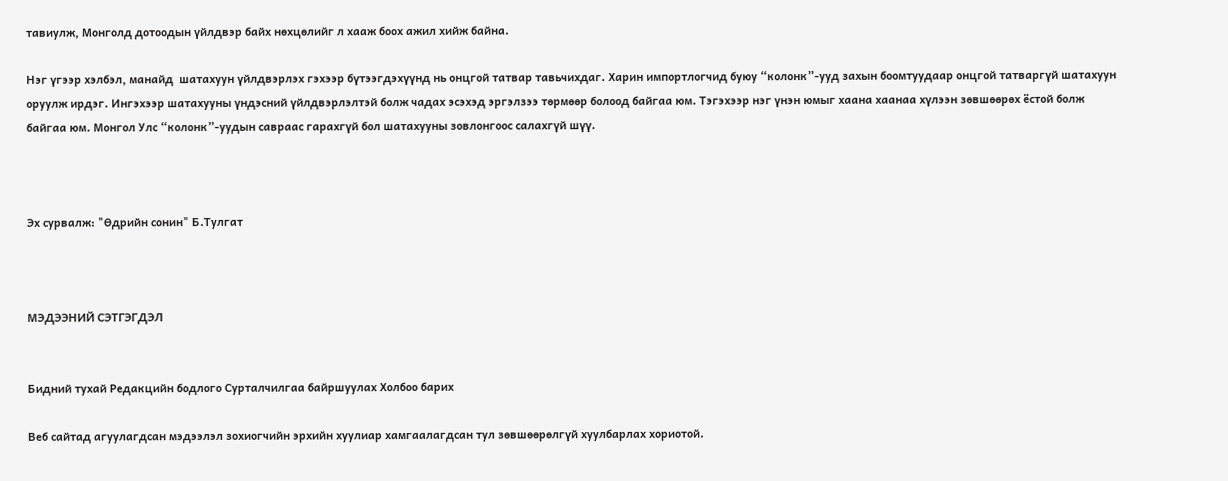тавиулж, Монголд дотоодын үйлдвэр байх нөхцөлийг л хааж боох ажил хийж байна.

Нэг үгээр хэлбэл, манайд  шатахуун үйлдвэрлэх гэхээр бүтээгдэхүүнд нь онцгой татвар тавьчихдаг. Харин импортлогчид буюу “колонк”-ууд захын боомтуудаар онцгой татваргүй шатахуун оруулж ирдэг. Ингэхээр шатахууны үндэсний үйлдвэрлэлтэй болж чадах эсэхэд эргэлзээ төрмөөр болоод байгаа юм. Тэгэхээр нэг үнэн юмыг хаана хаанаа хүлээн зөвшөөрөх ёстой болж байгаа юм. Монгол Улс “колонк”-уудын савраас гарахгүй бол шатахууны зовлонгоос салахгүй шүү.



Эх сурвалж: "Өдрийн сонин" Б.Тулгат



МЭДЭЭНИЙ СЭТГЭГДЭЛ


Бидний тухай Редакцийн бодлого Сурталчилгаа байршуулах Холбоо барих

Веб сайтад агуулагдсан мэдээлэл зохиогчийн эрхийн хуулиар хамгаалагдсан тул зөвшөөрөлгүй хуулбарлах хориотой.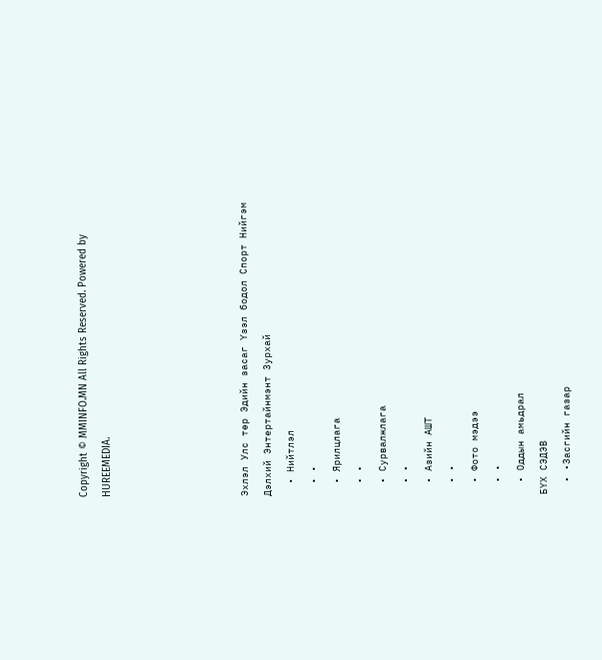Copyright © MMINFO.MN All Rights Reserved. Powered by HUREEMEDIA.





Эхлэл Улс төр Эдийн засаг Үзэл бодол Спорт Нийгэм Дэлхий Энтертайнмэнт Зурхай
  • Нийтлэл
  • •
  • Ярилцлага
  • •
  • Сурвалжлага
  • •
  • Азийн АШТ
  • •
  • Фото мэдээ
  • •
  • Оддын амьдрал
БҮХ СЭДЭВ
  • •Засгийн газар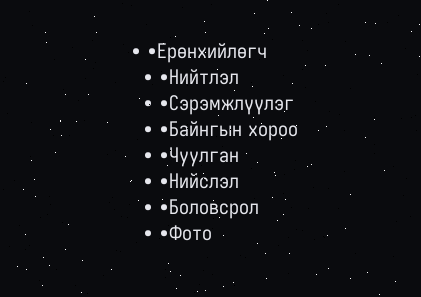• •Ерөнхийлөгч
  • •Нийтлэл
  • •Сэрэмжлүүлэг
  • •Байнгын хороо
  • •Чуулган
  • •Нийслэл
  • •Боловсрол
  • •Фото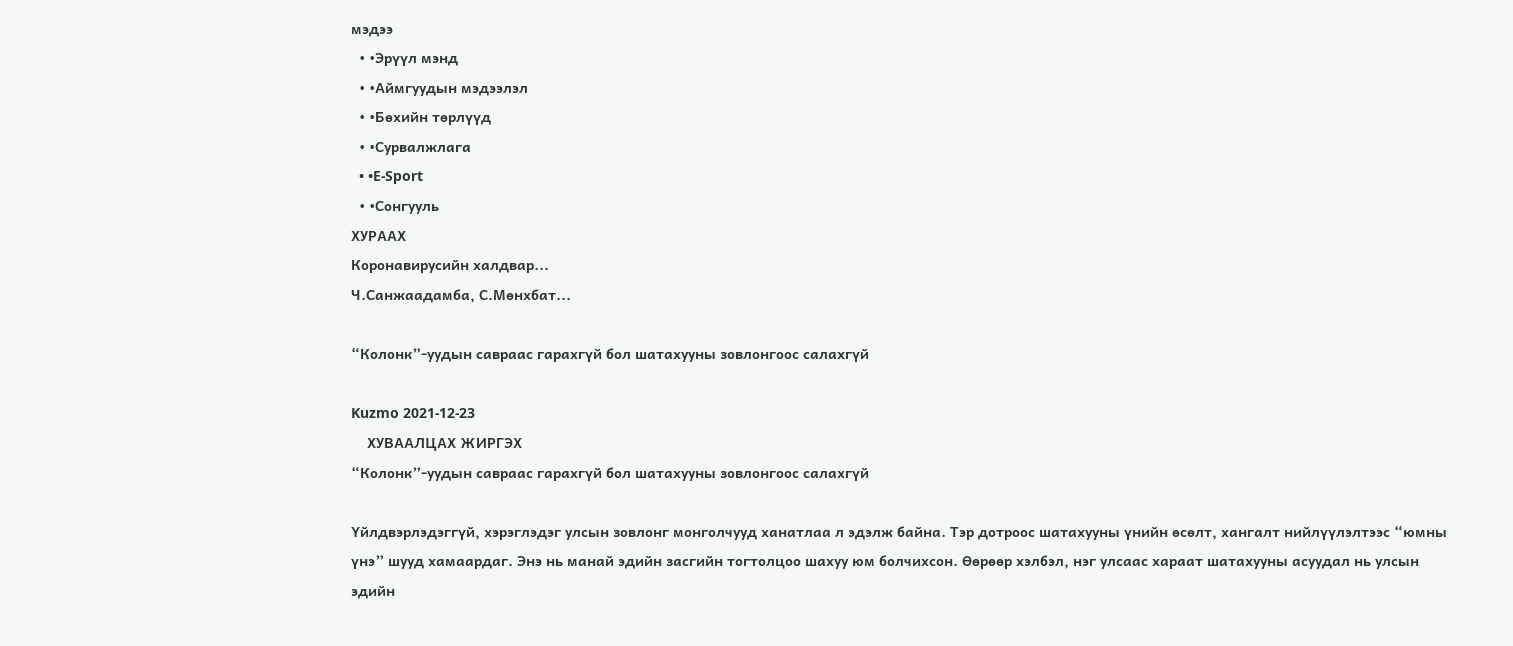мэдээ
  • •Эрүүл мэнд
  • •Аймгуудын мэдээлэл
  • •Бөхийн төрлүүд
  • •Сурвалжлага
  • •E-Sport
  • •Сонгууль
ХУРААХ
Коронавирусийн халдвар...
Ч.Санжаадамба, С.Мөнхбат...

“Колонк”-уудын савраас гарахгүй бол шатахууны зовлонгоос салахгүй

Kuzmo 2021-12-23
    ХУВААЛЦАХ ЖИРГЭХ
“Колонк”-уудын савраас гарахгүй бол шатахууны зовлонгоос салахгүй

Үйлдвэрлэдэггүй, хэрэглэдэг улсын зовлонг монголчууд ханатлаа л эдэлж байна. Тэр дотроос шатахууны үнийн өсөлт, хангалт нийлүүлэлтээс “юмны үнэ” шууд хамаардаг. Энэ нь манай эдийн засгийн тогтолцоо шахуу юм болчихсон. Өөрөөр хэлбэл, нэг улсаас хараат шатахууны асуудал нь улсын эдийн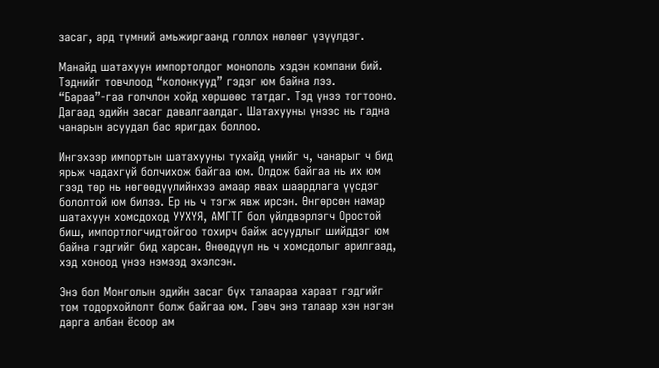засаг, ард түмний амьжиргаанд голлох нөлөөг үзүүлдэг.

Манайд шатахуун импортолдог монополь хэдэн компани бий. Тэднийг товчлоод “колонкууд” гэдэг юм байна лээ. “Бараа”-гаа голчлон хойд хөршөөс татдаг. Тэд үнээ тогтооно. Дагаад эдийн засаг давалгаалдаг. Шатахууны үнээс нь гадна чанарын асуудал бас яригдах боллоо.

Ингэхээр импортын шатахууны тухайд үнийг ч, чанарыг ч бид ярьж чадахгүй болчихож байгаа юм. Олдож байгаа нь их юм гээд төр нь нөгөөдүүлийнхээ амаар явах шаардлага үүсдэг бололтой юм билээ. Ер нь ч тэгж явж ирсэн. Өнгөрсөн намар шатахуун хомсдоход УУХҮЯ, АМГТГ бол үйлдвэрлэгч Оростой биш, импортлогчидтойгоо тохирч байж асуудлыг шийддэг юм байна гэдгийг бид харсан. Өнөөдүүл нь ч хомсдолыг арилгаад, хэд хоноод үнээ нэмээд эхэлсэн.

Энэ бол Монголын эдийн засаг бүх талаараа хараат гэдгийг том тодорхойлолт болж байгаа юм. Гэвч энэ талаар хэн нэгэн дарга албан ёсоор ам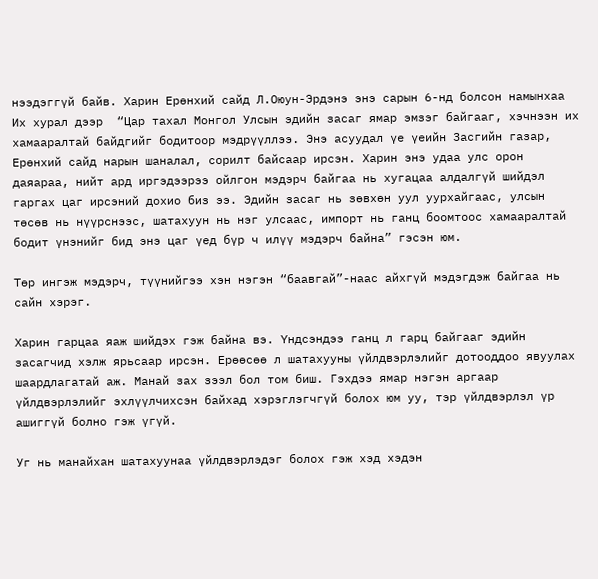нээдэггүй байв. Харин Ерөнхий сайд Л.Оюун-Эрдэнэ энэ сарын 6-нд болсон намынхаа Их хурал дээр  “Цар тахал Монгол Улсын эдийн засаг ямар эмзэг байгааг, хэчнээн их хамааралтай байдгийг бодитоор мэдрүүллээ. Энэ асуудал үе үеийн Засгийн газар, Ерөнхий сайд нарын шаналал, сорилт байсаар ирсэн. Харин энэ удаа улс орон даяараа, нийт ард иргэдээрээ ойлгон мэдэрч байгаа нь хугацаа алдалгүй шийдэл гаргах цаг ирсэний дохио биз ээ. Эдийн засаг нь зөвхөн уул уурхайгаас, улсын төсөв нь нүүрснээс, шатахуун нь нэг улсаас, импорт нь ганц боомтоос хамааралтай бодит үнэнийг бид энэ цаг үед бүр ч илүү мэдэрч байна” гэсэн юм.

Төр ингэж мэдэрч, түүнийгээ хэн нэгэн “баавгай”-наас айхгүй мэдэгдэж байгаа нь сайн хэрэг.

Харин гарцаа яаж шийдэх гэж байна вэ. Үндсэндээ ганц л гарц байгааг эдийн засагчид хэлж ярьсаар ирсэн. Ерөөсөө л шатахууны үйлдвэрлэлийг дотооддоо явуулах шаардлагатай аж. Манай зах зээл бол том биш. Гэхдээ ямар нэгэн аргаар үйлдвэрлэлийг эхлүүлчихсэн байхад хэрэглэгчгүй болох юм уу, тэр үйлдвэрлэл үр ашиггүй болно гэж үгүй.

Уг нь манайхан шатахуунаа үйлдвэрлэдэг болох гэж хэд хэдэн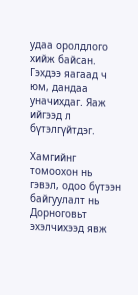удаа оролдлого хийж байсан. Гэхдээ яагаад ч юм, дандаа уначихдаг. Яаж ийгээд л бүтэлгүйтдэг.

Хамгийнг томоохон нь гэвэл, одоо бүтээн байгуулалт нь Дорноговьт эхэлчихээд явж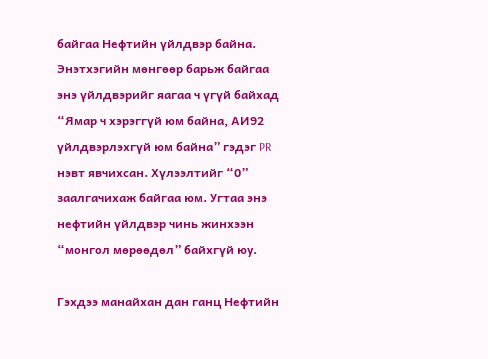байгаа Нефтийн үйлдвэр байна. Энэтхэгийн мөнгөөр барьж байгаа энэ үйлдвэрийг яагаа ч үгүй байхад “Ямар ч хэрэггүй юм байна, АИ92 үйлдвэрлэхгүй юм байна” гэдэг PR нэвт явчихсан. Хүлээлтийг “0” заалгачихаж байгаа юм. Угтаа энэ нефтийн үйлдвэр чинь жинхээн “монгол мөрөөдөл” байхгүй юу.

Гэхдээ манайхан дан ганц Нефтийн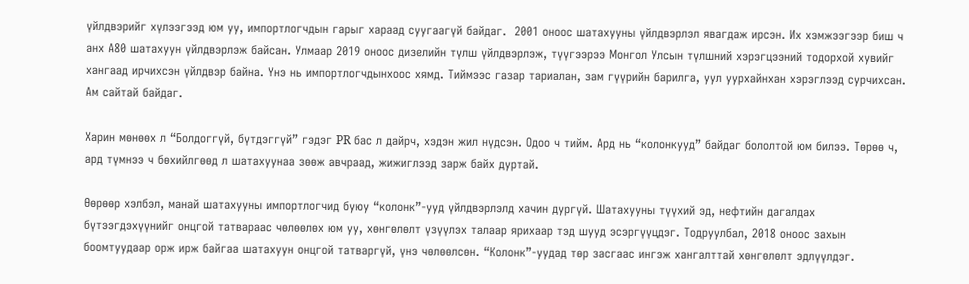үйлдвэрийг хүлээгээд юм уу, импортлогчдын гарыг хараад суугаагүй байдаг.  2001 оноос шатахууны үйлдвэрлэл явагдаж ирсэн. Их хэмжээгээр биш ч анх А80 шатахуун үйлдвэрлэж байсан. Улмаар 2019 оноос дизелийн түлш үйлдвэрлэж, түүгээрээ Монгол Улсын түлшний хэрэгцээний тодорхой хувийг хангаад ирчихсэн үйлдвэр байна. Үнэ нь импортлогчдынхоос хямд. Тиймээс газар тариалан, зам гүүрийн барилга, уул уурхайнхан хэрэглээд сурчихсан. Ам сайтай байдаг.

Харин мөнөөх л “Болдоггүй, бүтдэггүй” гэдэг PR бас л дайрч, хэдэн жил нүдсэн. Одоо ч тийм. Ард нь “колонкууд” байдаг бололтой юм билээ. Төрөө ч, ард түмнээ ч бөхийлгөөд л шатахуунаа зөөж авчраад, жижиглээд зарж байх дуртай.

Өөрөөр хэлбэл, манай шатахууны импортлогчид буюу “колонк”-ууд үйлдвэрлэлд хачин дургүй. Шатахууны түүхий эд, нефтийн дагалдах бүтээгдэхүүнийг онцгой татвараас чөлөөлөх юм уу, хөнгөлөлт үзүүлэх талаар ярихаар тэд шууд эсэргүүцдэг. Тодруулбал, 2018 оноос захын боомтуудаар орж ирж байгаа шатахуун онцгой татваргүй, үнэ чөлөөлсөн. “Колонк”-уудад төр засгаас ингэж хангалттай хөнгөлөлт эдлүүлдэг.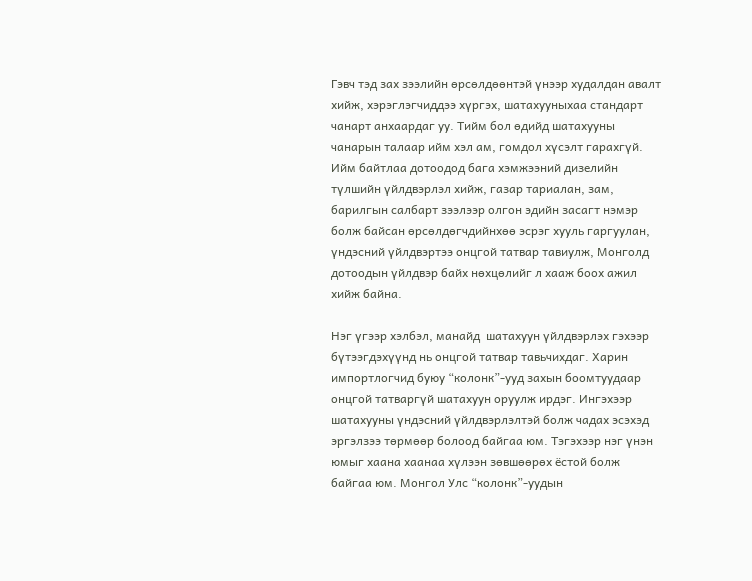Гэвч тэд зах зээлийн өрсөлдөөнтэй үнээр худалдан авалт хийж, хэрэглэгчиддээ хүргэх, шатахууныхаа стандарт чанарт анхаардаг уу. Тийм бол өдийд шатахууны чанарын талаар ийм хэл ам, гомдол хүсэлт гарахгүй.  Ийм байтлаа дотоодод бага хэмжээний дизелийн түлшийн үйлдвэрлэл хийж, газар тариалан, зам, барилгын салбарт зээлээр олгон эдийн засагт нэмэр болж байсан өрсөлдөгчдийнхөө эсрэг хууль гаргуулан, үндэсний үйлдвэртээ онцгой татвар тавиулж, Монголд дотоодын үйлдвэр байх нөхцөлийг л хааж боох ажил хийж байна.

Нэг үгээр хэлбэл, манайд  шатахуун үйлдвэрлэх гэхээр бүтээгдэхүүнд нь онцгой татвар тавьчихдаг. Харин импортлогчид буюу “колонк”-ууд захын боомтуудаар онцгой татваргүй шатахуун оруулж ирдэг. Ингэхээр шатахууны үндэсний үйлдвэрлэлтэй болж чадах эсэхэд эргэлзээ төрмөөр болоод байгаа юм. Тэгэхээр нэг үнэн юмыг хаана хаанаа хүлээн зөвшөөрөх ёстой болж байгаа юм. Монгол Улс “колонк”-уудын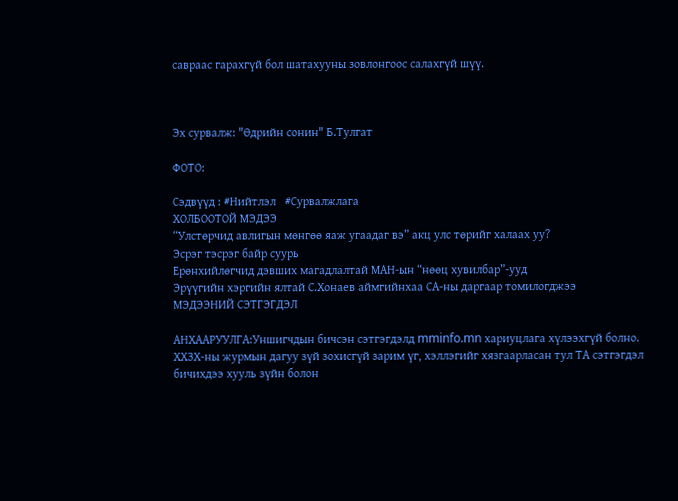савраас гарахгүй бол шатахууны зовлонгоос салахгүй шүү.



Эх сурвалж: "Өдрийн сонин" Б.Тулгат

ФОТО:

Сэдвүүд : #Нийтлэл   #Сурвалжлага
ХОЛБООТОЙ МЭДЭЭ
“Улстөрчид авлигын мөнгөө яаж угаадаг вэ” акц улс төрийг халаах уу?
Эсрэг тэсрэг байр суурь
Ерөнхийлөгчид дэвших магадлалтай МАН-ын “нөөц хувилбар”-ууд
Эрүүгийн хэргийн ялтай С.Хонаев аймгийнхаа СА-ны даргаар томилогджээ
МЭДЭЭНИЙ СЭТГЭГДЭЛ

АНХААРУУЛГА:Уншигчдын бичсэн сэтгэгдэлд mminfo.mn хариуцлага хүлээхгүй болно. ХХЗХ-ны журмын дагуу зүй зохисгүй зарим үг, хэллэгийг хязгаарласан тул ТА сэтгэгдэл бичихдээ хууль зүйн болон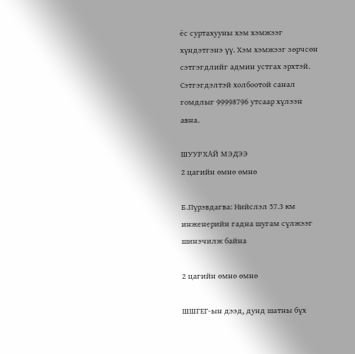ёс суртахууны хэм хэмжээг хүндэтгэнэ үү. Хэм хэмжээг зөрчсөн сэтгэгдлийг админ устгах эрхтэй. Сэтгэгдэлтэй холбоотой санал гомдлыг 99998796 утсаар хүлээн авна.

ШУУРХАЙ МЭДЭЭ
2 цагийн өмнө өмнө

Б.Пүрэвдагва: Нийслэл 57.3 км инженерийн гадна шугам сүлжээг шинэчилж байна

2 цагийн өмнө өмнө

ШШГЕГ-ын дээд, дунд шатны бүх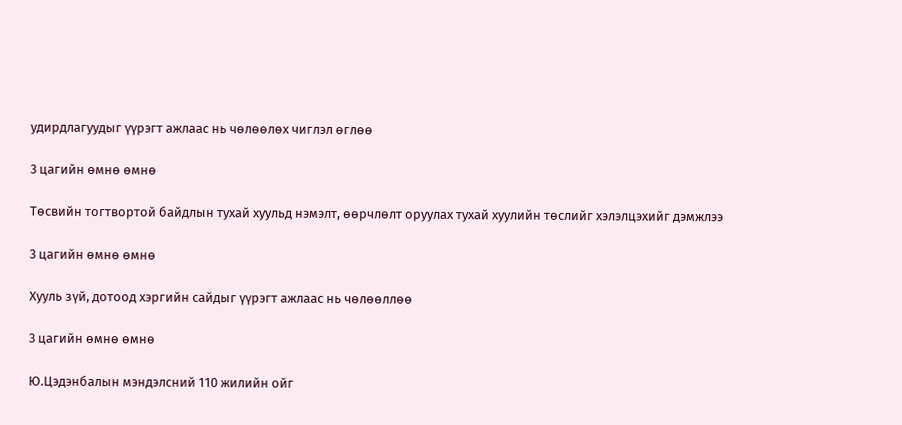удирдлагуудыг үүрэгт ажлаас нь чөлөөлөх чиглэл өглөө

3 цагийн өмнө өмнө

Төсвийн тогтвортой байдлын тухай хуульд нэмэлт, өөрчлөлт оруулах тухай хуулийн төслийг хэлэлцэхийг дэмжлээ

3 цагийн өмнө өмнө

Хууль зүй, дотоод хэргийн сайдыг үүрэгт ажлаас нь чөлөөллөө

3 цагийн өмнө өмнө

Ю.Цэдэнбалын мэндэлсний 110 жилийн ойг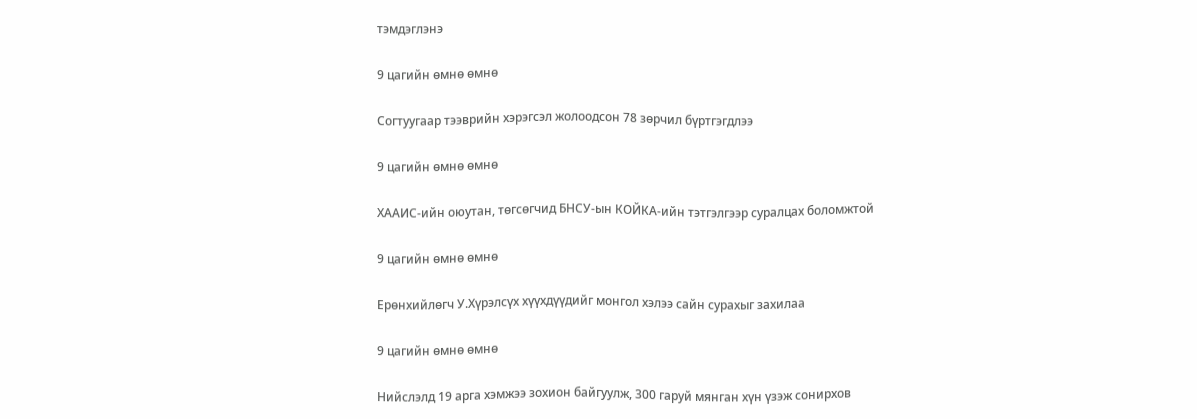тэмдэглэнэ

9 цагийн өмнө өмнө

Согтуугаар тээврийн хэрэгсэл жолоодсон 78 зөрчил бүртгэгдлээ

9 цагийн өмнө өмнө

ХААИС-ийн оюутан, төгсөгчид БНСУ-ын КОЙКА-ийн тэтгэлгээр суралцах боломжтой

9 цагийн өмнө өмнө

Ерөнхийлөгч У.Хүрэлсүх хүүхдүүдийг монгол хэлээ сайн сурахыг захилаа

9 цагийн өмнө өмнө

Нийслэлд 19 арга хэмжээ зохион байгуулж, 300 гаруй мянган хүн үзэж сонирхов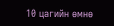10 цагийн өмнө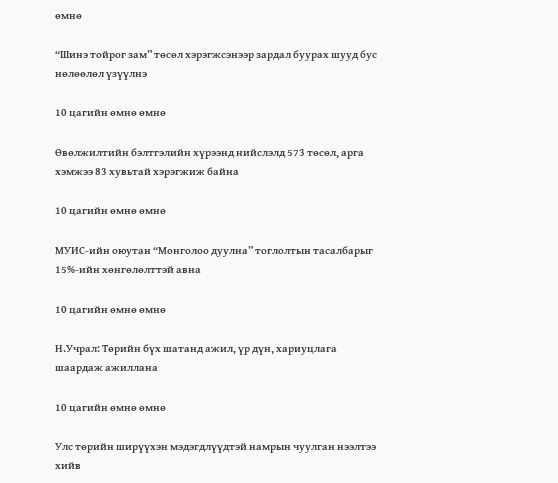өмнө

“Шинэ тойрог зам” төсөл хэрэгжсэнээр зардал буурах шууд бус нөлөөлөл үзүүлнэ

10 цагийн өмнө өмнө

Өвөлжилтийн бэлтгэлийн хүрээнд нийслэлд 573 төсөл, арга хэмжээ 83 хувьтай хэрэгжиж байна

10 цагийн өмнө өмнө

МУИС-ийн оюутан “Монголоо дуулна” тоглолтын тасалбарыг 15%-ийн хөнгөлөлттэй авна

10 цагийн өмнө өмнө

Н.Учрал: Төрийн бүх шатанд ажил, үр дүн, хариуцлага шаардаж ажиллана

10 цагийн өмнө өмнө

Улс төрийн ширүүхэн мэдэгдлүүдтэй намрын чуулган нээлтээ хийв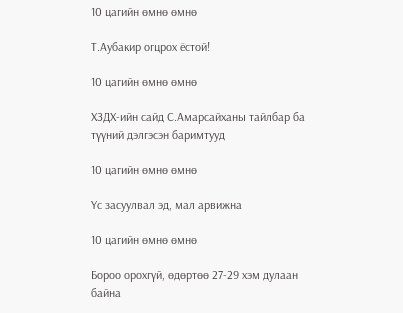10 цагийн өмнө өмнө

Т.Аубакир огцрох ёстой!

10 цагийн өмнө өмнө

ХЗДХ-ийн сайд С.Амарсайханы тайлбар ба түүний дэлгэсэн баримтууд

10 цагийн өмнө өмнө

Үс засуулвал эд, мал арвижна

10 цагийн өмнө өмнө

Бороо орохгүй, өдөртөө 27-29 хэм дулаан байна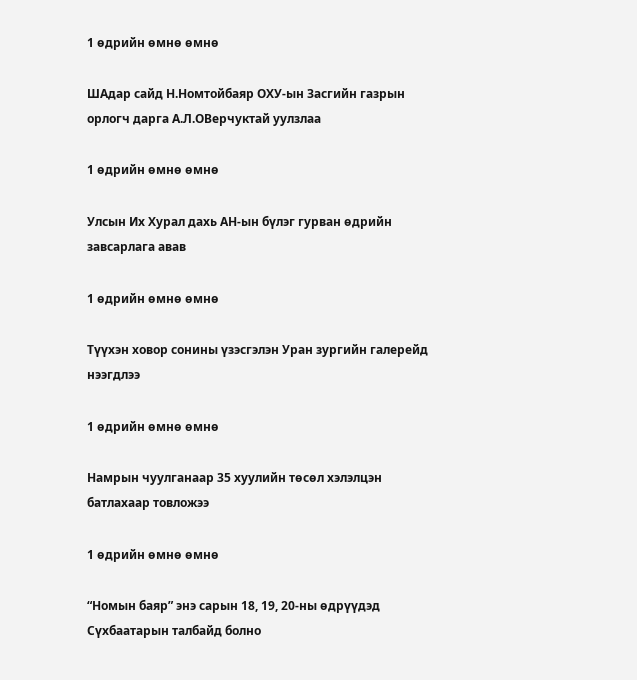1 өдрийн өмнө өмнө

ШАдар сайд Н.Номтойбаяр ОХУ-ын Засгийн газрын орлогч дарга А.Л.ОВерчуктай уулзлаа

1 өдрийн өмнө өмнө

Улсын Их Хурал дахь АН-ын бүлэг гурван өдрийн завсарлага авав

1 өдрийн өмнө өмнө

Түүхэн ховор сонины үзэсгэлэн Уран зургийн галерейд нээгдлээ

1 өдрийн өмнө өмнө

Намрын чуулганаар 35 хуулийн төсөл хэлэлцэн батлахаар товложээ

1 өдрийн өмнө өмнө

“Номын баяр” энэ сарын 18, 19, 20-ны өдрүүдэд Сүхбаатарын талбайд болно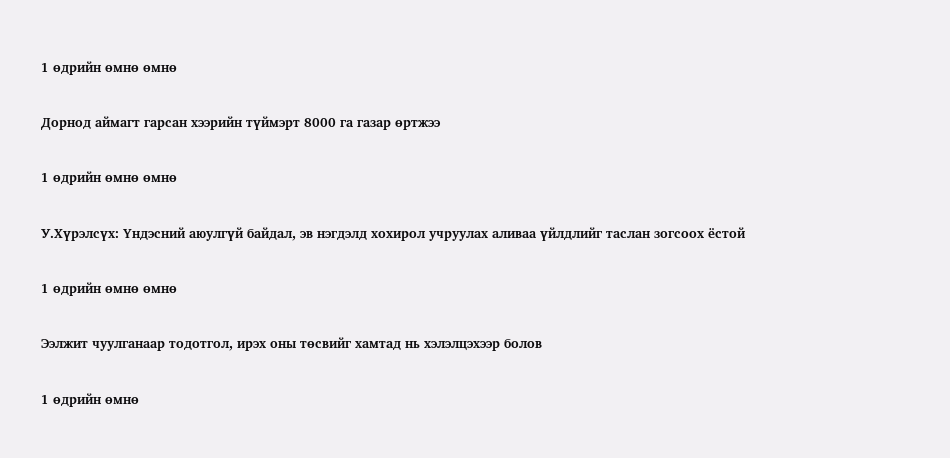1 өдрийн өмнө өмнө

Дорнод аймагт гарсан хээрийн түймэрт 8000 га газар өртжээ

1 өдрийн өмнө өмнө

У.Хүрэлсүх: Үндэсний аюулгүй байдал, эв нэгдэлд хохирол учруулах аливаа үйлдлийг таслан зогсоох ёстой

1 өдрийн өмнө өмнө

Ээлжит чуулганаар тодотгол, ирэх оны төсвийг хамтад нь хэлэлцэхээр болов

1 өдрийн өмнө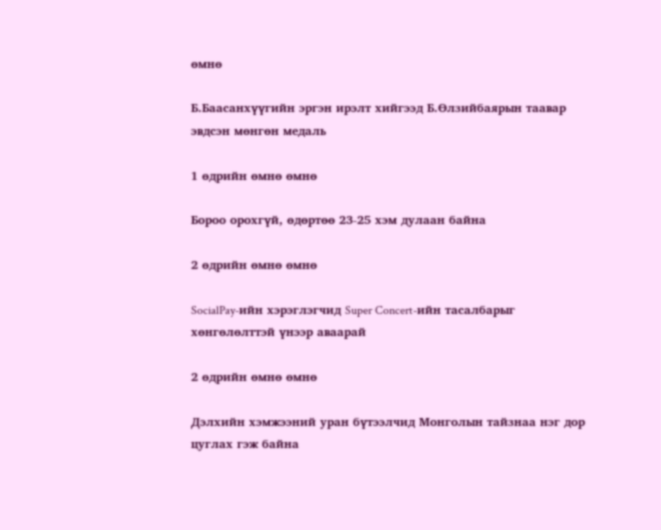өмнө

Б.Баасанхүүгийн эргэн ирэлт хийгээд Б.Өлзийбаярын таавар эвдсэн мөнгөн медаль

1 өдрийн өмнө өмнө

Бороо орохгүй, өдөртөө 23-25 хэм дулаан байна

2 өдрийн өмнө өмнө

SocialPay-ийн хэрэглэгчид Super Concert-ийн тасалбарыг хөнгөлөлттэй үнээр аваарай

2 өдрийн өмнө өмнө

Дэлхийн хэмжээний уран бүтээлчид Монголын тайзнаа нэг дор цуглах гэж байна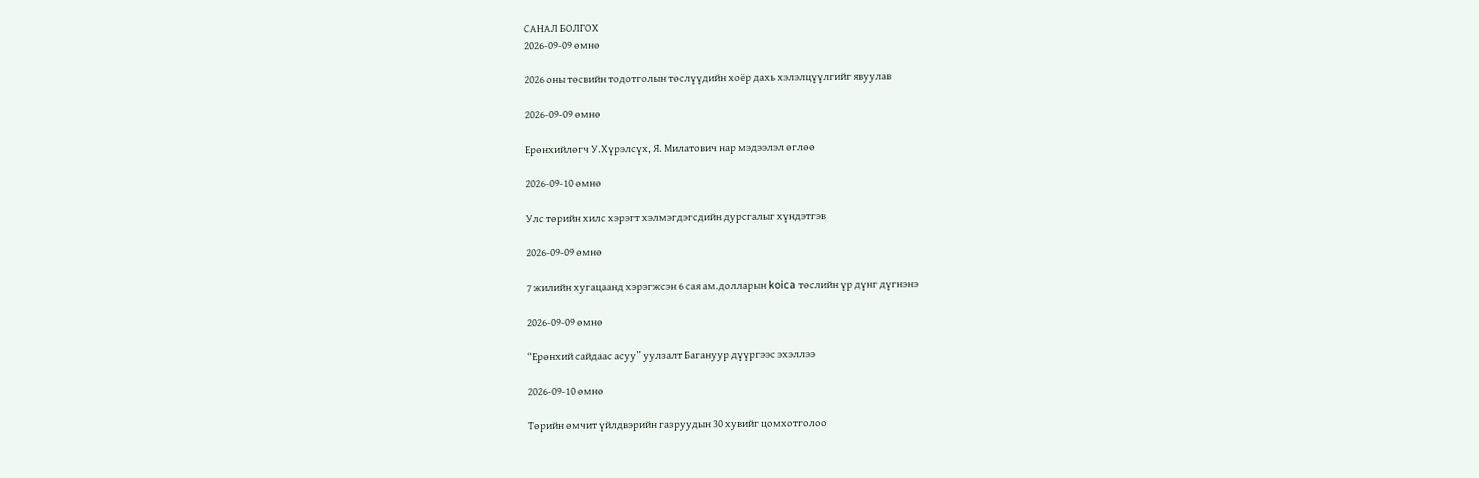САНАЛ БОЛГОХ
2026-09-09 өмнө

2026 оны төсвийн тодотголын төслүүдийн хоёр дахь хэлэлцүүлгийг явуулав

2026-09-09 өмнө

Ерөнхийлөгч У.Хүрэлсүх, Я. Милатович нар мэдээлэл өглөө

2026-09-10 өмнө

Улс төрийн хилс хэрэгт хэлмэгдэгсдийн дурсгалыг хүндэтгэв

2026-09-09 өмнө

7 жилийн хугацаанд хэрэгжсэн 6 сая ам.долларын koica төслийн үр дүнг дүгнэнэ

2026-09-09 өмнө

“Ерөнхий сайдаас асуу” уулзалт Багануур дүүргээс эхэллээ

2026-09-10 өмнө

Төрийн өмчит үйлдвэрийн газруудын 30 хувийг цомхотголоо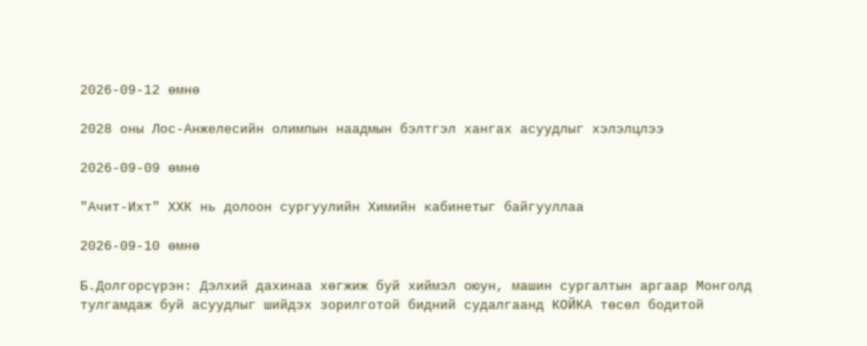2026-09-12 өмнө

2028 оны Лос-Анжелесийн олимпын наадмын бэлтгэл хангах асуудлыг хэлэлцлээ

2026-09-09 өмнө

"Ачит-Ихт" ХХК нь долоон сургуулийн Химийн кабинетыг байгууллаа

2026-09-10 өмнө

Б.Долгорсүрэн: Дэлхий дахинаа хөгжиж буй хиймэл оюун, машин сургалтын аргаар Монголд тулгамдаж буй асуудлыг шийдэх зорилготой бидний судалгаанд КОЙКА төсөл бодитой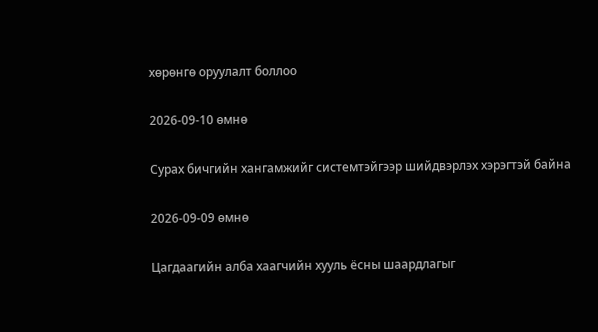хөрөнгө оруулалт боллоо

2026-09-10 өмнө

Сурах бичгийн хангамжийг системтэйгээр шийдвэрлэх хэрэгтэй байна

2026-09-09 өмнө

Цагдаагийн алба хаагчийн хууль ёсны шаардлагыг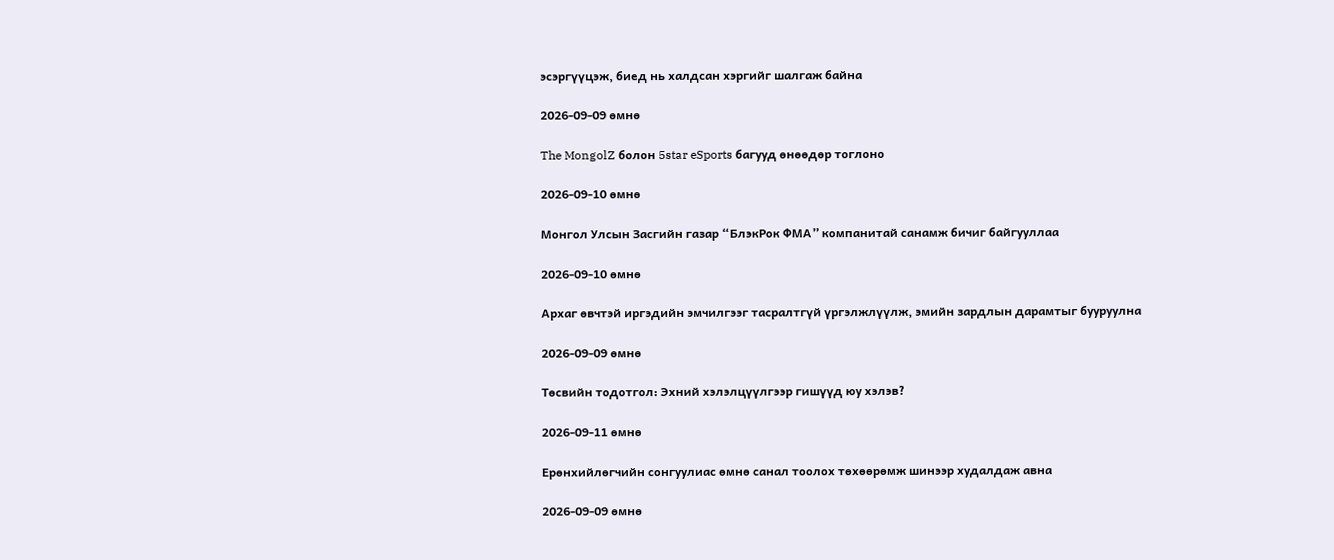эсэргүүцэж, биед нь халдсан хэргийг шалгаж байна

2026-09-09 өмнө

The MongolZ болон 5star eSports багууд өнөөдөр тоглоно

2026-09-10 өмнө

Монгол Улсын Засгийн газар “БлэкРок ФМА” компанитай санамж бичиг байгууллаа

2026-09-10 өмнө

Архаг өвчтэй иргэдийн эмчилгээг тасралтгүй үргэлжлүүлж, эмийн зардлын дарамтыг бууруулна

2026-09-09 өмнө

Төсвийн тодотгол: Эхний хэлэлцүүлгээр гишүүд юу хэлэв?

2026-09-11 өмнө

Ерөнхийлөгчийн сонгуулиас өмнө санал тоолох төхөөрөмж шинээр худалдаж авна

2026-09-09 өмнө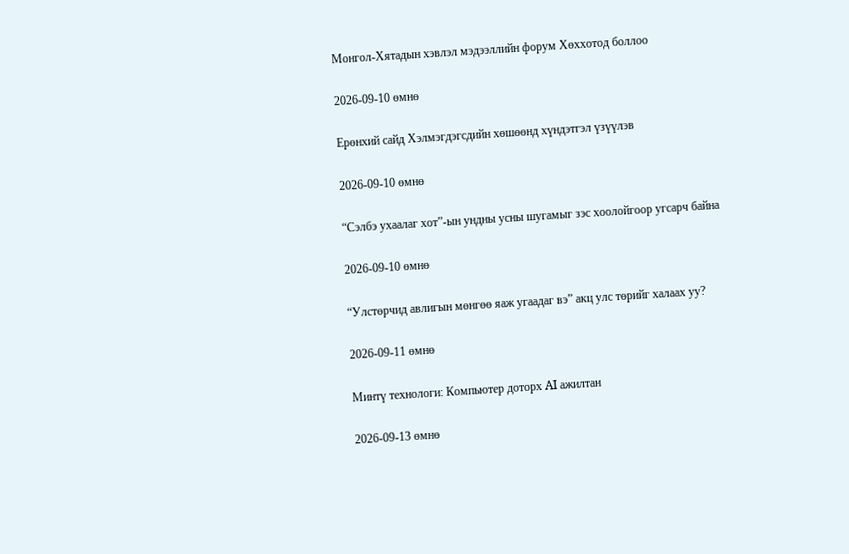Монгол-Хятадын хэвлэл мэдээллийн форум Хөххотод боллоо

2026-09-10 өмнө

Ерөнхий сайд Хэлмэгдэгсдийн хөшөөнд хүндэтгэл үзүүлэв

2026-09-10 өмнө

“Сэлбэ ухаалаг хот”-ын ундны усны шугамыг зэс хоолойгоор угсарч байна

2026-09-10 өмнө

“Улстөрчид авлигын мөнгөө яаж угаадаг вэ” акц улс төрийг халаах уу?

2026-09-11 өмнө

Минтү технологи: Компьютер доторх AI ажилтан

2026-09-13 өмнө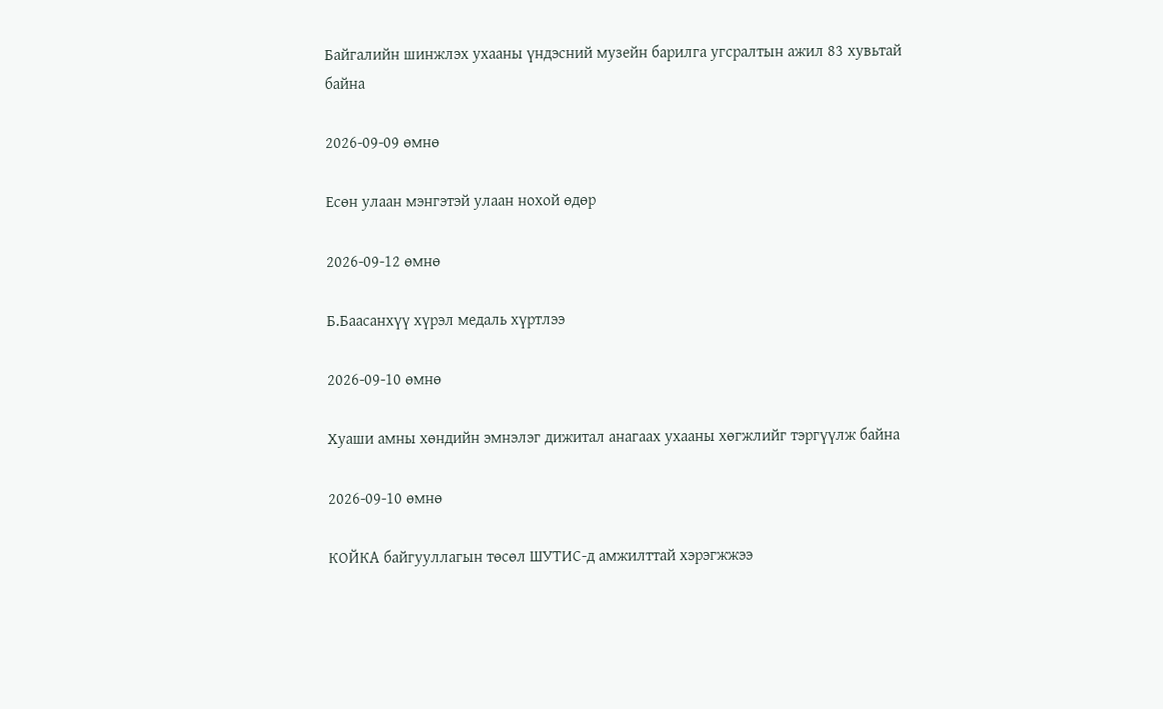Байгалийн шинжлэх ухааны үндэсний музейн барилга угсралтын ажил 83 хувьтай байна

2026-09-09 өмнө

Есөн улаан мэнгэтэй улаан нохой өдөр

2026-09-12 өмнө

Б.Баасанхүү хүрэл медаль хүртлээ

2026-09-10 өмнө

Хуаши амны хөндийн эмнэлэг дижитал анагаах ухааны хөгжлийг тэргүүлж байна

2026-09-10 өмнө

КОЙКА байгууллагын төсөл ШУТИС-д амжилттай хэрэгжжээ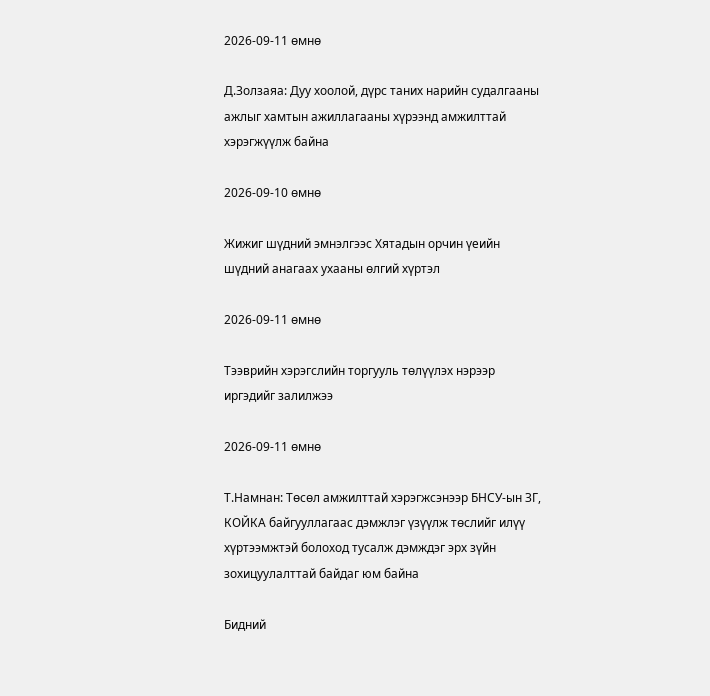2026-09-11 өмнө

Д.Золзаяа: Дуу хоолой, дүрс таних нарийн судалгааны ажлыг хамтын ажиллагааны хүрээнд амжилттай хэрэгжүүлж байна

2026-09-10 өмнө

Жижиг шүдний эмнэлгээс Хятадын орчин үеийн шүдний анагаах ухааны өлгий хүртэл

2026-09-11 өмнө

Тээврийн хэрэгслийн торгууль төлүүлэх нэрээр иргэдийг залилжээ

2026-09-11 өмнө

Т.Намнан: Төсөл амжилттай хэрэгжсэнээр БНСУ-ын ЗГ, КОЙКА байгууллагаас дэмжлэг үзүүлж төслийг илүү хүртээмжтэй болоход тусалж дэмждэг эрх зүйн зохицуулалттай байдаг юм байна

Бидний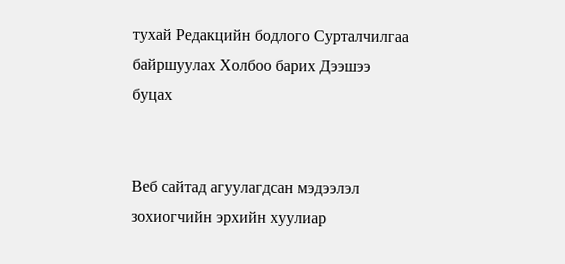тухай Редакцийн бодлого Сурталчилгаа байршуулах Холбоо барих Дээшээ буцах


Веб сайтад агуулагдсан мэдээлэл зохиогчийн эрхийн хуулиар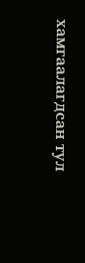хамгаалагдсан тул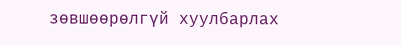зөвшөөрөлгүй хуулбарлах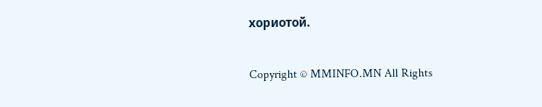хориотой.

Copyright © MMINFO.MN All Rights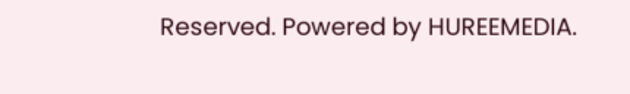Reserved. Powered by HUREEMEDIA.